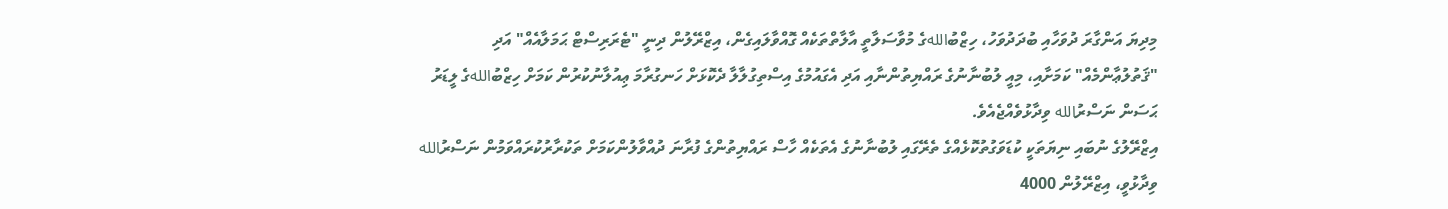މިދިޔަ އަންގާރަ ދުވަހާއި ބުދަދުވަހު، ހިޒްބުاللهގެ މުވާސަލާތީ އާލާތްތަކެއް ގޮއްވާލައިގެން، އިޒްރޭލުން ދިނީ "ޓެރަރިސްޓް ޙަމަލާއެއް" އަދި "ޤަތުލުޢާންމެއް" ކަމަށާއި، މިއީ ލުބުނާނުގެ ރައްޔިތުންނާއި އަދި އެގައުމުގެ އިސްތިގުލާލާ ދެކޮޅަށް ހަނގުރާމަ ޢިއުލާނުކުރުން ކަމަށް ހިޒްބުاللهގެ ލީޑަރު ޙަސަން ނަސްރުالله ވިދާޅުވެއްޖެއެވެ.
އިޒްރޭލުގެ ނުބައި ނިޔަތަކީ ކުޑަވަގުތުކޮޅެއްގެ ތެރޭގައި ލުބުނާނުގެ އެތަކެއް ހާސް ރައްޔިތުންގެ ފުރާނަ ދުއްވާލުންކަމަށް ތަކުރާރުކުރައްވަމުން ނަސްރުالله ވިދާޅުވީ، އިޒްރޭލުން 4000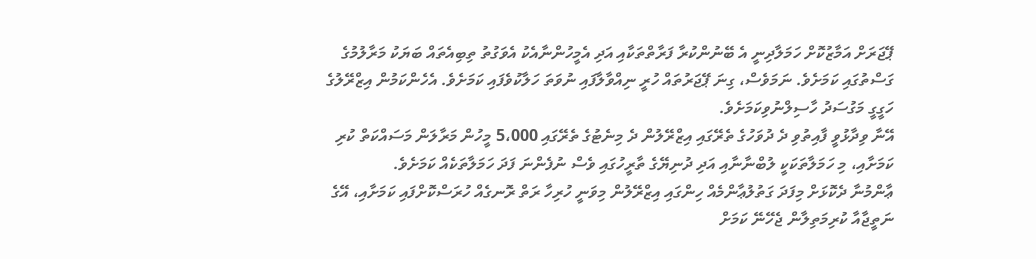ޕޭޖަރަށް އަމާޒުކޮށް ހަމަލާދިނީ އެ ބޭނުންކުރާ ފަރާތްތަކާއި އަދި އެމީހުންނާއެކު އެވަގުތު ތިބިއެތައް ބަޔަކު މަރާލުމުގެ ގަސްތުގައި ކަމަށެވެ. ނަމަވެސް، ގިނަ ޕޭޖަރުތައް ހުރީ ނިއްވާލާފައި ނުވަތަ ހަލާކުވެފައި ކަމަށެވެ. އެހެންކަމުން އިޒްރޭލުގެ ހަގީގީ މަގުސަދު ހާސިލްނުވިކަމަށެވެ.
އޭނާ ވިދާޅުވީ ފާއިތުވި ދެ ދުވަހުގެ ތެރޭގައި އިޒްރޭލުން ދެ މިނެޓުގެ ތެރޭގައި 5،000 މީހުން މަރާލަން މަސައްކަތް ކުރި ކަމަށާއި، މި ހަމަލާތަކަކީ ލުބްނާނާއި އަދި ދުނިޔޭގެ ތާރީހުގައި ވެސް ނުފެންނަ ފަދަ ހަމަލާތަކެއް ކަމަށެވެ.
ޢާންމުނާ ދެކޮޅަށް މިފަދަ ގަތުލުޢާންމެއް ހިންގައި އިޒްރޭލުން މިވަނީ ހުރިހާ ރަތް ރޮނގެއް ހުރަސްކޮށްފައި ކަމަށާއި، އޭގެ ނަތީޖާއާ ކުރިމަތިލާން ޖެހޭނޭ ކަމަށް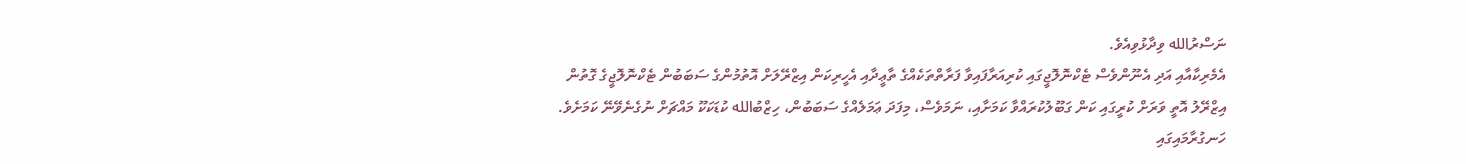ނަސްރުالله ވިދާޅުވިއެވެ.
އެމެރިކާއާއި އަދި އެނޫންވެސް ޓެކްނޮލޮޖީގައި ކުރިއަރާފައިވާ ފަރާތްތަކެއްގެ ތާޢީދާއި އެހީރިކަން އިޒްރޭލަށް އޮތުމުންގެ ސަބަބުން ޓެކްނޮލޮޖީގެ ގޮތުން އިޒްރޭލު އޮތީ ވަރަށް ކުރީގައި ކަން ގަބޫލުކުރައްވާ ކަމަށާއި، ނަމަވެސް، މިފަދަ ޢަމަލެއްގެ ސަބަބުން، ހިޒްބުالله ކުޑަކަކޫ މައްޗަށް ނުގެނެވޭނޭ ކަމަށެވެ.
ހަނގުރާމައިގައި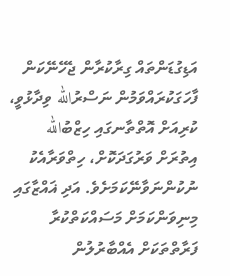އަޑިގުޑަންތައް ގިރާކުރާން ޖެހޭނޭކަން ފާހަގަކުރައްވަމުން ނަސްރުالله ވިދާޅުވީ، ކުރިއަށް އޮތްތާނގައި ހިޒްބުالله އިތުރަށް ވަރުގަދަކޮށް، ހިތްވަރާއެކު ނުކުންނަވާނޭކަމަށެވެ. އަދި ޣައްޒާގައި މިނިވަންކަމަށް މަސައްކަތްކުރާ ފަރާތްތަކަށް އެއްބާރުލުން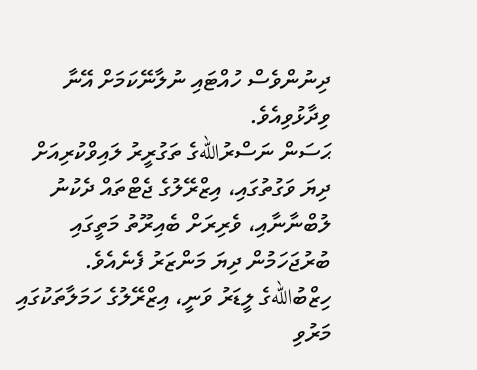ދިނުންވެސް ހުއްޓައި ނުލާނޭކަމަށް އޭނާ ވިދާޅުވިއެވެ.
ޙަސަން ނަސްރުاللهގެ ތަގުރީރު ލައިވްކުރިއަށް ދިޔަ ވަގުތުގައި، އިޒްރޭލުގެ ޖެޓްތައް ދެކުނު ލުބްނާނާއި، ވެރިރަށް ބެއިރޫތު މަތީގައި ބުރުޖަހަމުން ދިޔަ މަންޒަރު ފެނެއެވެ.
ހިޒްބުاللهގެ ލީޑަރު ވަނީ، އިޒްރޭލުގެ ހަމަލާތަކުގައި މަރުވި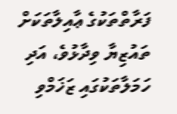ފަރާތްތަކުގެ ޢާއިލާތަކަށް ތައުޒިޔާ ވިދާޅުވެ، އަދި ހަމަލާތަކުގައި ޒަޚަމްވި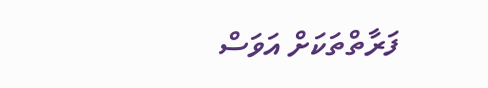ފަރާތްތަކަށް އަވަސް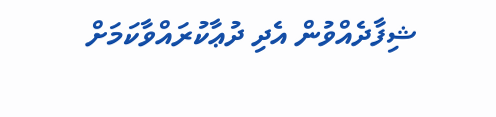ޝިފާދެއްވުން އެދި ދުޢާކުރައްވާކަމަށް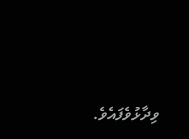ވިދާޅުވެފައެވެ.